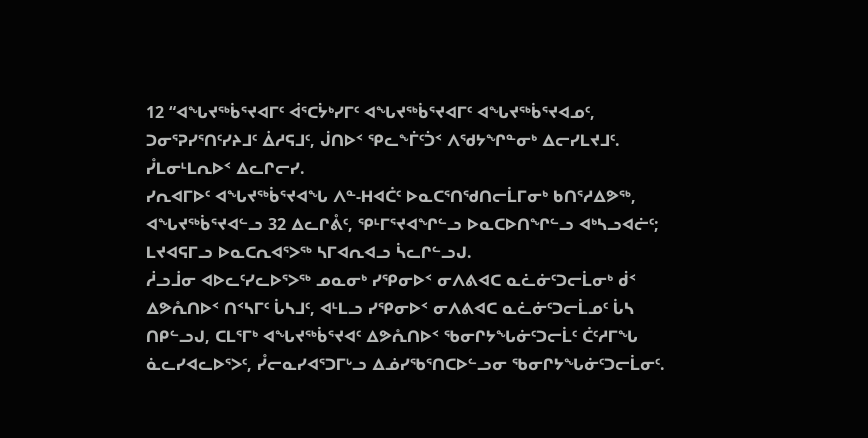12 “ᐊᖓᔪᖅᑳᕐᔪᐊᒥᑦ ᐋᕐᑕᔮᒃᓯᒥᑦ ᐊᖓᔪᖅᑳᕐᔪᐊᒥᑦ ᐊᖓᔪᖅᑳᕐᔪᐊᓄᑦ, ᑐᓂᕐᕈᓯᕐᑎᑦᓯᔨᒧᑦ ᐄᓱᕋᒧᑦ, ᒎᑎᐅᑉ ᕿᓚᖕᒦᑦᑑᑉ ᐱᖁᔭᖏᓐᓂᒃ ᐃᓕᓯᒪᔪᒧᑦ. ᓮᒪᓂᒻᒪᕆᐅᑉ ᐃᓚᒋᓕᓯ.
ᓯᕆᐊᒥᐅᑦ ᐊᖓᔪᖅᑳᕐᔪᐊᖓ ᐱᓐ-ᕼᐊᑖᑦ ᐅᓇᑕᕐᑎᖁᑎᓕᒫᒥᓂᒃ ᑲᑎᕐᓱᐃᕗᖅ, ᐊᖓᔪᖅᑳᕐᔪᐊᓪᓗ 32 ᐃᓚᒋᕔᑦ, ᕿᒻᒥᕐᔪᐊᖏᓪᓗ ᐅᓇᑕᐅᑎᖏᓪᓗ ᐊᒃᓴᓗᐊᓖᑦ; ᒪᔪᐊᕋᒥᓗ ᐅᓇᑕᕆᐊᕐᐳᖅ ᓴᒥᐊᕆᐊᓗ ᓵᓚᒋᓪᓗᒍ.
ᓲᓗᒨᓂ ᐊᐅᓚᑦᓯᓚᐅᕐᐳᖅ ᓄᓇᓂᒃ ᓯᕿᓂᐅᑉ ᓂᐱᕕᐊᑕ ᓇᓛᓃᑦᑐᓕᒫᓂᒃ ᑰᑉ ᐃᕗᕅᑎᐅᑉ ᑎᑉᓴᒥᑦ ᒑᓴᒧᑦ, ᐊᒻᒪᓗ ᓯᕿᓂᐅᑉ ᓂᐱᕕᐊᑕ ᓇᓛᓃᑦᑐᓕᒫᓄᑦ ᒑᓴ ᑎᑭᓪᓗᒍ, ᑕᒪᕐᒥᒃ ᐊᖓᔪᖅᑳᕐᔪᐊᑦ ᐃᕗᕅᑎᐅᑉ ᖃᓂᒋᔭᖓᓃᑦᑐᓕᒫᑦ ᑖᑦᓱᒥᖓ ᓈᓚᓯᐊᓚᐅᕐᐳᑦ, ᓮᓕᓇᓯᐊᕐᑐᒥᒡᓗ ᐃᓅᓯᖃᕐᑎᑕᐅᓪᓗᓂ ᖃᓂᒋᔭᖓᓃᑦᑐᓕᒫᓂᑦ.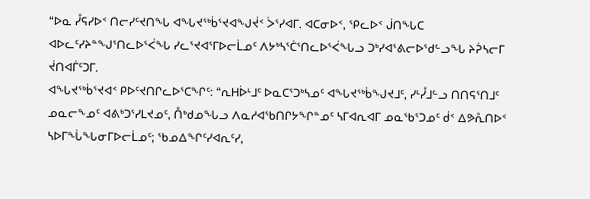“ᐅᓇ ᓮᕋᓯᐅᑉ ᑎᓕᓯᑦᔪᑎᖓ ᐊᖓᔪᖅᑳᕐᔪᐊᖑᔫᑉ ᐴᕐᓯᐊᒥ. ᐊᑕᓂᐅᑉ, ᕿᓚᐅᑉ ᒎᑎᖓᑕ ᐊᐅᓚᑦᓯᔨᓐᖑᕐᑎᓚᐅᕐᐹᖓ ᓯᓚᕐᔪᐊᕐᒥᐅᓕᒫᓄᑦ ᐱᔭᒃᓴᕐᑖᕐᑎᓚᐅᕐᐹᖓᓗ ᑐᒃᓯᐊᕐᕕᓕᐅᖁᓪᓗᖓ ᔨᕉᓴᓕᒥ ᔫᑎᐊᒦᑦᑐᒥ.
ᐊᖓᔪᖅᑳᕐᔪᐊᑉ ᑭᐅᑦᔪᑎᒋᓚᐅᕐᑕᖏᑦ: “ᕆᕼᐆᒻᒧᑦ ᐅᓇᑕᕐᑐᒃᓴᓄᑦ ᐊᖓᔪᖅᑳᖑᔪᒧᑦ, ᓯᒻᓮᒧᓪᓗ ᑎᑎᕋᕐᑎᒧᑦ ᓄᓇᓕᖕᓄᑦ ᐊᕕᒃᑐᕐᓯᒪᔪᓄᑦ, ᑍᒃᑯᓄᖓᓗ ᐱᓇᓱᐊᖃᑎᒋᔭᖏᓐᓄᑦ ᓴᒥᐊᕆᐊᒥ ᓄᓇᖃᕐᑐᓄᑦ ᑰᑉ ᐃᕗᕅᑎᐅᑉ ᓴᐅᒥᖔᖓᓂᒥᐅᓕᒫᓄᑦ; ᖃᓄᐃᖏᑦᓯᐊᕆᑦᓯ,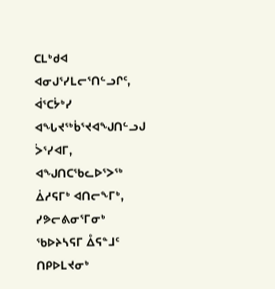ᑕᒪᒃᑯᐊ ᐊᓂᒍᕐᓯᒪᓕᕐᑎᓪᓗᒋᑦ, ᐋᕐᑕᔮᒃᓯ ᐊᖓᔪᖅᑳᕐᔪᐊᖑᑎᓪᓗᒍ ᐴᕐᓯᐊᒥ, ᐊᖑᑎᑕᖃᓚᐅᕐᐳᖅ ᐄᓱᕋᒥᒃ ᐊᑎᓕᖕᒥᒃ, ᓯᕗᓕᕕᓂᕐᒥᓂᒃ ᖃᐅᔨᓴᕋᒥ ᐂᕋᓐᒧᑦ ᑎᑭᐅᒪᔪᓂᒃ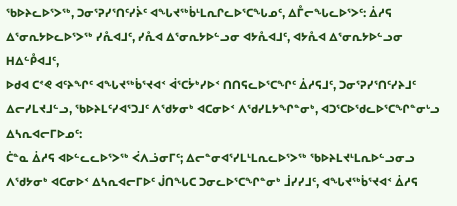ᖃᐅᔨᓚᐅᕐᐳᖅ, ᑐᓂᕐᕈᓯᕐᑎᑦᓯᔩᑦ ᐊᖓᔪᖅᑳᒻᒪᕆᒋᓚᐅᕐᑕᖓᓄᑦ, ᐃᒤᓕᖓᓚᐅᕐᐳᑦ: ᐄᓱᕋ ᐃᕐᓂᕆᔭᐅᓚᐅᕐᐳᖅ ᓯᕅᐊᒧᑦ, ᓯᕅᐊ ᐃᕐᓂᕆᔭᐅᓪᓗᓂ ᐊᔭᕅᐊᒧᑦ, ᐊᔭᕅᐊ ᐃᕐᓂᕆᔭᐅᓪᓗᓂ ᕼᐃᓪᑬᐊᒧᑦ,
ᐅᑯᐊ ᑕᕝᕙ ᐊᑦᔨᖏᑦ ᐊᖓᔪᖅᑳᕐᔪᐊᑉ ᐋᕐᑕᔮᒃᓯᐅᑉ ᑎᑎᕋᓚᐅᕐᑕᖏᑦ ᐄᓱᕋᒧᑦ, ᑐᓂᕐᕈᓯᕐᑎᑦᓯᔨᒧᑦ ᐃᓕᓯᒪᔪᒧᓪᓗ, ᖃᐅᔨᒪᑦᓯᐊᕐᑐᒧᑦ ᐱᖁᔭᓂᒃ ᐊᑕᓂᐅᑉ ᐱᖁᓯᒪᔭᖏᓐᓂᒃ, ᐊᑐᕐᑕᐅᖁᓚᐅᕐᑕᖏᓐᓂᒡᓗ ᐃᓴᕆᐊᓕᒥᐅᓄᑦ:
ᑖᓐᓇ ᐄᓱᕋ ᐊᐅᓪᓚᓚᐅᕐᐳᖅ ᐹᐱᓘᓂᒥᑦ; ᐃᓕᓐᓂᐊᕐᓯᒪᒻᒪᕆᓚᐅᕐᐳᖅ ᖃᐅᔨᒪᔪᒻᒪᕆᐅᓪᓗᓂᓗ ᐱᖁᔭᓂᒃ ᐊᑕᓂᐅᑉ ᐃᓴᕆᐊᓕᒥᐅᑦ ᒎᑎᖓᑕ ᑐᓂᓚᐅᕐᑕᖏᓐᓂᒃ ᒨᓯᓯᒧᑦ, ᐊᖓᔪᖅᑳᕐᔪᐊᑉ ᐄᓱᕋ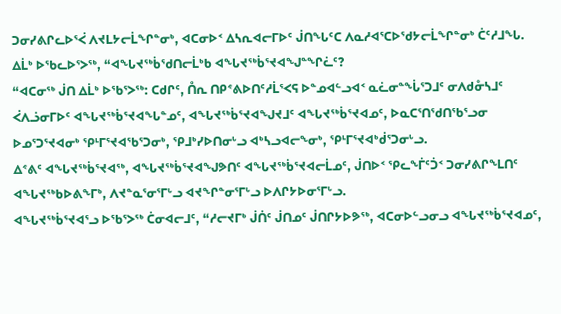ᑐᓂᓯᕕᒋᓚᐅᕐᐹ ᐱᔪᒪᔭᓕᒫᖏᓐᓂᒃ, ᐊᑕᓂᐅᑉ ᐃᓴᕆᐊᓕᒥᐅᑦ ᒎᑎᖓᑦᑕ ᐱᓇᓱᐊᕐᑕᐅᖁᔭᓕᒫᖏᓐᓂᒃ ᑖᑦᓱᒧᖓ.
ᐃᒫᒃ ᐅᖃᓚᐅᕐᐳᖅ, “ᐊᖓᔪᖅᑳᖁᑎᓕᒫᒃᑲ ᐊᖓᔪᖅᑳᕐᔪᐊᖑᓐᖏᓛᑦ?
“ᐊᑕᓂᖅ ᒎᑎ ᐃᒫᒃ ᐅᖃᕐᐳᖅ: ᑕᑯᒋᑦ, ᑍᕆ ᑎᑭᕝᕕᐅᑎᑦᓱᒫᕐᐸᕋ ᐅᓐᓄᐊᓪᓗᐊᑉ ᓇᓛᓂᓐᖔᕐᑐᒧᑦ ᓂᐱᑯᓁᓴᒧᑦ ᐹᐱᓘᓂᒥᐅᑦ ᐊᖓᔪᖅᑳᕐᔪᐊᖓᓐᓄᑦ, ᐊᖓᔪᖅᑳᕐᔪᐊᖑᔪᒧᑦ ᐊᖓᔪᖅᑳᕐᔪᐊᓄᑦ, ᐅᓇᑕᕐᑎᖁᑎᖃᕐᓗᓂ ᐅᓄᕐᑐᕐᔪᐊᓂᒃ ᕿᒻᒥᕐᔪᐊᖃᕐᑐᓂᒃ, ᕿᒧᒃᓯᐅᑎᓂᒡᓗ ᐊᒃᓴᓗᐊᓕᖕᓂᒃ, ᕿᒻᒥᕐᔪᐊᒃᑰᕐᑐᓂᒡᓗ.
ᐃᕝᕕᑦ ᐊᖓᔪᖅᑳᕐᔪᐊᖅ, ᐊᖓᔪᖅᑳᕐᔪᐊᖑᕗᑎᑦ ᐊᖓᔪᖅᑳᕐᔪᐊᓕᒫᓄᑦ, ᒎᑎᐅᑉ ᕿᓚᖕᒦᑦᑑᑉ ᑐᓂᓯᕕᒋᖕᒪᑎᑦ ᐊᖓᔪᖅᑲᐅᕕᖕᒥᒃ, ᐱᔪᓐᓇᕐᓂᕐᒥᒡᓗ ᐊᔪᖏᓐᓂᕐᒥᒡᓗ ᐅᐱᒋᔭᐅᓂᕐᒥᒡᓗ.
ᐊᖓᔪᖅᑳᕐᔪᐊᕐᓗ ᐅᖃᕐᐳᖅ ᑖᓂᐊᓕᒧᑦ, “ᓱᓕᔪᒥᒃ ᒎᑏᑦ ᒎᑎᓄᑦ ᒎᑎᒋᔭᐅᕗᖅ, ᐊᑕᓂᐅᓪᓗᓂᓗ ᐊᖓᔪᖅᑳᕐᔪᐊᓄᑦ,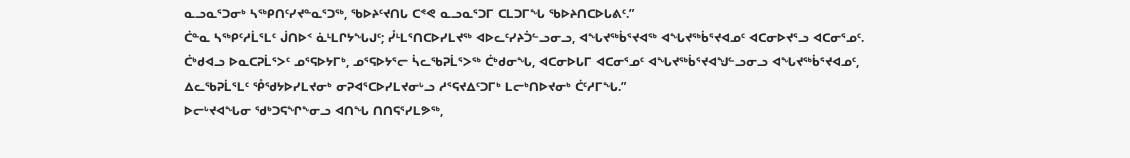ᓇᓗᓇᕐᑐᓂᒃ ᓴᖅᑭᑎᑦᓯᔪᓐᓇᕐᑐᖅ, ᖃᐅᔨᑦᔪᑎᒐ ᑕᕝᕙ ᓇᓗᓇᕐᑐᒥ ᑕᒪᑐᒥᖓ ᖃᐅᔨᑎᑕᐅᒐᕕᑦ.”
ᑖᓐᓇ ᓴᖅᑭᑦᓱᒫᕐᒪᑦ ᒎᑎᐅᑉ ᓈᒻᒪᒋᔭᖓᒍᑦ; ᓮᒻᒪᕐᑎᑕᐅᓯᒪᔪᖅ ᐊᐅᓚᑦᓯᔨᑑᓪᓗᓂᓗ, ᐊᖓᔪᖅᑳᕐᔪᐊᖅ ᐊᖓᔪᖅᑳᕐᔪᐊᓄᑦ ᐊᑕᓂᐅᔪᕐᓗ ᐊᑕᓂᕐᓄᑦ.
ᑖᒃᑯᐊᓗ ᐅᓇᑕᕈᒫᕐᐳᑦ ᓄᕐᕋᐅᔭᒥᒃ, ᓄᕐᕋᐅᔭᕐᓕ ᓵᓚᖃᕈᒫᕐᐳᖅ ᑖᒃᑯᓂᖓ, ᐊᑕᓂᐅᒐᒥ ᐊᑕᓂᕐᓄᑦ ᐊᖓᔪᖅᑳᕐᔪᐊᖑᓪᓗᓂᓗ ᐊᖓᔪᖅᑳᕐᔪᐊᓄᑦ, ᐃᓚᖃᕈᒫᕐᒪᑦ ᕾᖁᔭᐅᓯᒪᔪᓂᒃ ᓂᕈᐊᕐᑕᐅᓯᒪᔪᓂᒡᓗ ᓱᕐᕋᔪᐃᑦᑐᒥᒃ ᒪᓕᒃᑎᐅᔪᓂᒃ ᑖᑦᓱᒥᖓ.”
ᐅᓕᒡᔪᐊᖓᓂ ᖁᒃᑐᕋᖏᖕᓂᓗ ᐊᑎᖓ ᑎᑎᕋᕐᓯᒪᕗᖅ,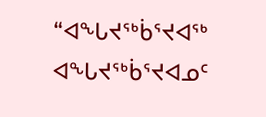“ᐊᖓᔪᖅᑳᕐᔪᐊᖅ ᐊᖓᔪᖅᑳᕐᔪᐊᓄᑦ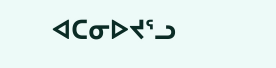ᐊᑕᓂᐅᔪᕐᓗ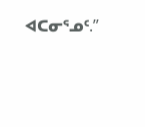ᐊᑕᓂᕐᓄᑦ.”